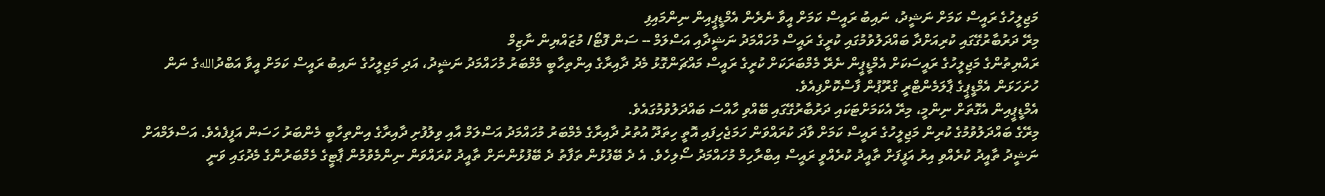މަޖިލީހުގެ ރައީސް ކަމަށް ނަޝީދު، ނައިބު ރައީސް ކަމަށް އީވާ ނެރެން އެމްޑީޕީއިން ނިންމައިފި
މިރޭ ދަރުބާރުގޭގައި ކުރިއަށްދާ ބައްދަލުވުމުގައި ކުރީގެ ރައީސް މުހައްމަދު ނަޝީދާއި އަސްލަމް -- ސަން ފޮޓޯ/ މުޒައްޔިން ނާޒިމް
ރައްޔިތުންގެ މަޖިލީހުގެ ރައީސަކަށް އެމްޑީޕީން ނެރޭ މެމްބަރަކަށް ކުރީގެ ރައީސް މައްޗަންގޮޅު މެދު ދާއިރާގެ އިންތިހާބީ މެމްބަރު މުހައްމަދު ނަޝީދު، އަދި މަޖިލީހުގެ ނައިބު ރައީސް ކަމަށް އީވާ އަބްދުاللهގެ ނަން ހުށަހަޅަން އެމްޑީޕީގެ ޕާލަމެންޓްރީ ގްރޫޕުން ފާސްކޮށްފިއެވެ.
އެމްޑީޕީއިން އެގޮތަށް ނިންމީ، މިރޭ އެކަމަށްޓަކައި ދަރުބާރުގޭގައި ބޭއްވި ހާއްސަ ބައްދަލުވުމުގައެވެ.
މިރޭގެ ބައްދަލުވުމުގެ ކުރިން މަޖިލީހުގެ ރައީސް ކަމަށް ވާދަ ކުރައްވަން ހަމަޖެހިފައި އޮތީ ހިތަދޫ އުތުރު ދާއިރާގެ މެމްބަރު މުހައްމަދު އަސްލަމް އާއި ވިލުފުށި ދާއިރާގެ އިންތިހާބީ މެންބަރު ހަސަން އަފީފެއެވެ. އަސްލަމްއަށް ނަޝީދު ތާއީދު ކުރެއްވި އިރު އަފީފަށް ތާއީދު ކުރެއްވީ ރައީސް އިބްރާހިމް މުހައްމަދު ސޯލިހެވެ. އެ ދެ ބޭފުޅުން ތަފާތު ދެ ބޭފުޅުންނަށް ތާއީދު ކުރައްވަން ނިންމެވުމުން ޕާޓީގެ މެމްބަރުންގެ މެދުގައި ވަނީ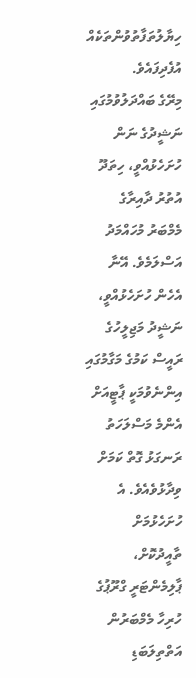ހިޔާލުތަފާތުވުންތަކެއް އުފެދިފައެވެ.
މިރޭގެ ބައްދަލުވުމުގައި ނަޝީދުގެ ނަން ހުށަހެޅުއްވީ، ހިތަދޫ އުތުރު ދާއިރާގެ މެމްބަރު މުހައްމަދު އަސްލަމެވެ. އޭނާ އެހެން ހުށަހެޅުއްވީ، ނަޝީދު މަޖިލީހުގެ ރައީސް ކަމުގެ މަގާމުގައި އިންނެވުމަކީ ޕާޓީއަށް އެންމެ މަސްލަހަތު ރަނގަޅު ގޮތް ކަމަށް ވިދާޅުވެއެވެ. އެ ހުށަހެޅުމަށް ތާއީދުކޮށް، ޕާލިމެންޓަރީ ގްރޫޕުގެ ހުރިހާ މެމްބަރުން އަތްތިލަބަޑި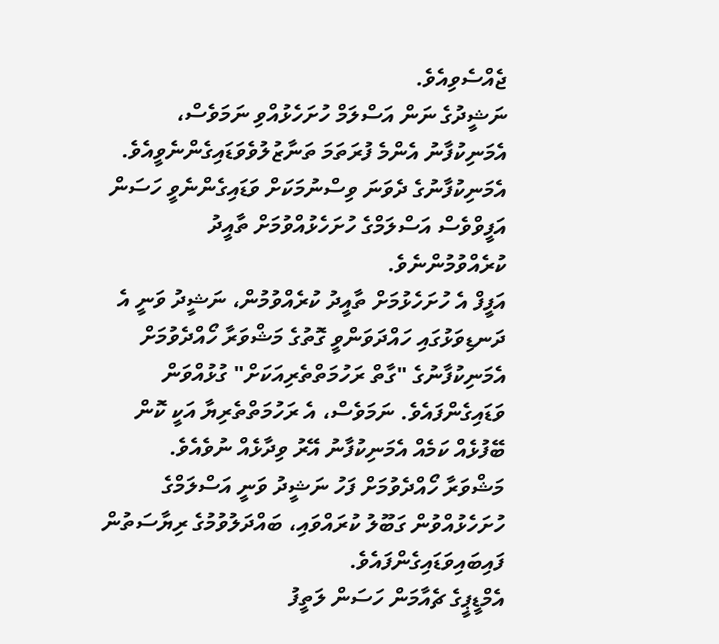ޖެއްސެވިއެވެ.
ނަޝީދުގެ ނަން އަސްލަމް ހުށަހެޅުއްވި ނަމަވެސް، އެމަނިކުފާނު އެންމެ ފުރަތަމަ ތަނާޒުލުވެވަޑައިގެންނެވީއެވެ. އެމަނިކުފާނުގެ ދެވަނަ ވިސްނުމަކަށް ވަޑައިގެންނެވީ ހަސަން އަފީވްވެސް އަސްލަމްގެ ހުށަހެޅުއްވުމަށް ތާއީދު ކުރެއްވުމުންނެވެ.
އަފީފް އެ ހުށަހެޅުމަށް ތާއީދު ކުރެއްވުމުން، ނަޝީދު ވަނީ އެ ދަނޑިވަޅުގައި ހައްދަވަންވީ ގޮތުގެ މަޝްވަރާ ހޯއްދެވުމަށް އެމަނިކުފާނުގެ "ގާތް ރަހުމަތްތެރިއަކަށް" ގުޅުއްވަން ވަޑައިގެންފައެވެ. ނަމަވެސް، އެ ރަހުމަތްތެރިޔާ އަކީ ކޮން ބޭފުޅެއް ކަމެއް އެމަނިކުފާނު އޭރު ވިދާޅެއް ނުވެއެވެ.
މަޝްވަރާ ހޯއްދެވުމަށް ފަހު ނަޝީދު ވަނީ އަސްލަމްގެ ހުށަހެޅުއްވުން ގަބޫލު ކުރައްވައި، ބައްދަލުވުމުގެ ރިޔާސަތުން ފައިބައިވަޑައިގެންފައެވެ.
އެމްޑީޕީގެ ޗެއާމަން ހަސަން ލަތީފު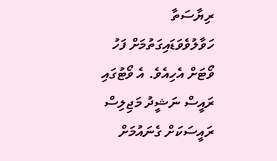ރިޔާސަތާ ހަވާލުވެވަޑައިގަތުމަށް ފަހު ވޯޓަށް އެހިއެވެ. އެ ވޯޓުގައި ރައީސް ނަޝީދު މަޖިލިސް ރައީސަކަށް ގެނައުމަށް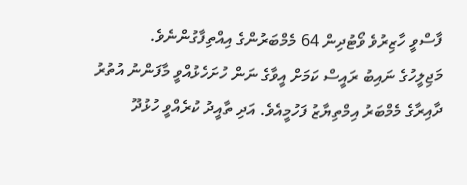ފާސްވީ ހާޒިރުވެ ވޯޓުދިން 64 މެމްބަރުންގެ އިއްތިފާގުންނެވެ.
މަޖިލީހުގެ ނައިބު ރައީސް ކަމަށް އީވާގެ ނަން ހުށަހެޅުއްވީ މާފަންނު އުތުރު ދާއިރާގެ މެމްބަރު އިމްތިޔާޒު ފަހުމީއެވެ. އަދި ތާއީދު ކުރެއްވީ ހުޅުދޫ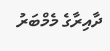ދާއިރާގެ މެމްބަރު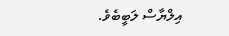އިލްޔާސް ލަބީބެވެ.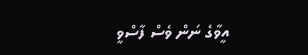އީވާގެ ނަން ވެސް ފާސްވީ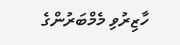ހާޒިރުވި މެމްބަރުންގެ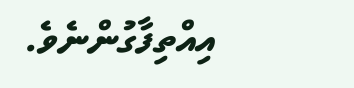އިއްތިފާގުންނެވެ.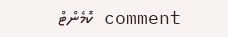comment ކޮމެންޓް